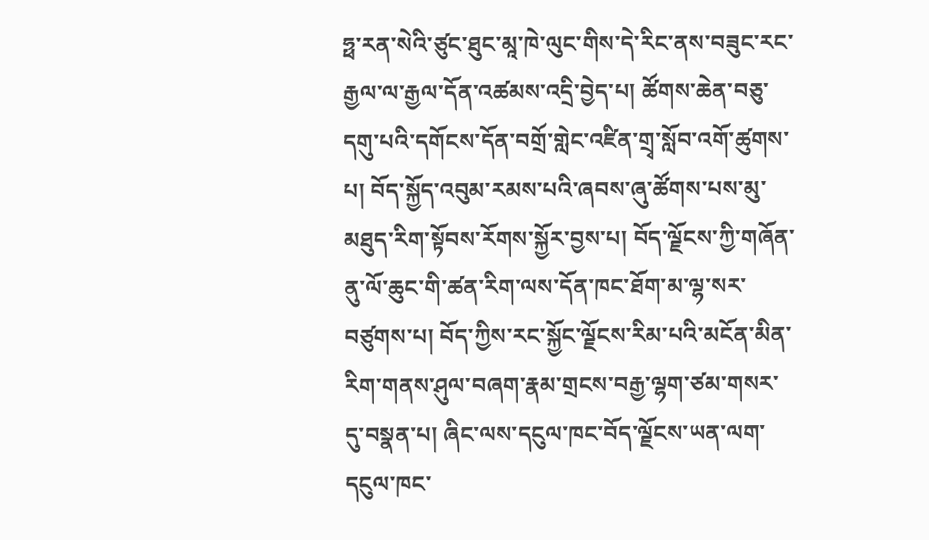ཧྥ་རན་སེའི་ཙུང་ཐུང་མཱ་ཁེ་ལུང་གིས་དེ་རིང་ནས་བཟུང་རང་རྒྱལ་ལ་རྒྱལ་དོན་འཚམས་འདྲི་བྱེད་པ། ཚོགས་ཆེན་བཅུ་དགུ་པའི་དགོངས་དོན་བགྲོ་གླེང་འཛིན་གྲྭ་སློབ་འགོ་ཚུགས་པ། བོད་སྐྱོད་འབུམ་རམས་པའི་ཞབས་ཞུ་ཚོགས་པས་མུ་མཐུད་རིག་སྟོབས་རོགས་སྐྱོར་བྱས་པ། བོད་ལྗོངས་ཀྱི་གཞོན་ནུ་ལོ་ཆུང་གི་ཚན་རིག་ལས་དོན་ཁང་ཐོག་མ་ལྷ་སར་བཙུགས་པ། བོད་ཀྱིས་རང་སྐྱོང་ལྗོངས་རིམ་པའི་མངོན་མིན་རིག་གནས་ཤུལ་བཞག་རྣམ་གྲངས་བརྒྱ་ལྷག་ཙམ་གསར་དུ་བསྣན་པ། ཞིང་ལས་དངུལ་ཁང་བོད་ལྗོངས་ཡན་ལག་དངུལ་ཁང་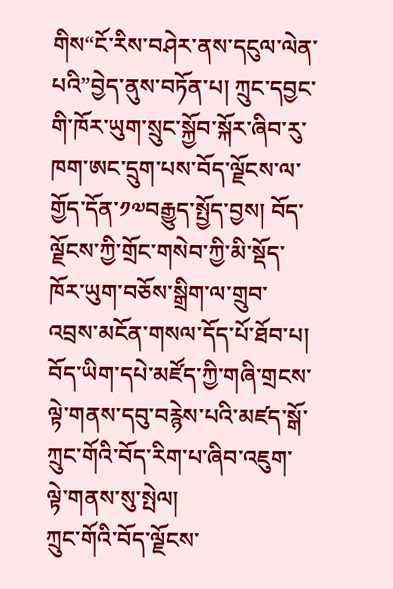གིས“ངོ་རིས་བཤེར་ནས་དངུལ་ལེན་པའི”བྱེད་ནུས་བཏོན་པ། ཀྲུང་དབྱང་གི་ཁོར་ཡུག་སྲུང་སྐྱོབ་སྐོར་ཞིབ་རུ་ཁག་ཨང་དྲུག་པས་བོད་ལྗོངས་ལ་གྱོད་དོན་༡༧བརྒྱུད་སྤྱོད་བྱས། བོད་ལྗོངས་ཀྱི་གྲོང་གསེབ་ཀྱི་མི་སྡོད་ཁོར་ཡུག་བཅོས་སྒྲིག་ལ་གྲུབ་འབྲས་མངོན་གསལ་དོད་པོ་ཐོབ་པ། བོད་ཡིག་དཔེ་མཛོད་ཀྱི་གཞི་གྲངས་ལྟེ་གནས་དབུ་བརྙེས་པའི་མཛད་སྒོ་ཀྲུང་གོའི་བོད་རིག་པ་ཞིབ་འཇུག་ལྟེ་གནས་སུ་སྤེལ།
ཀྲུང་གོའི་བོད་ལྗོངས་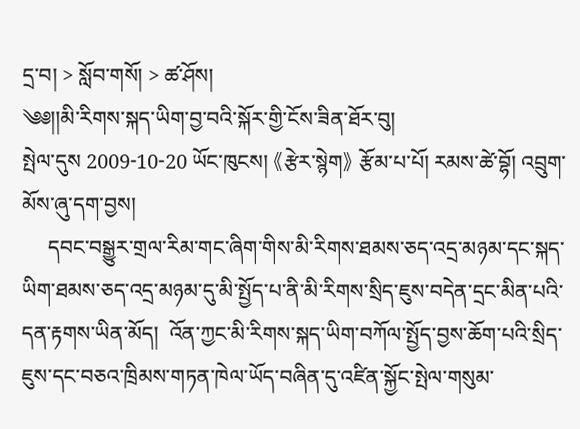དྲ་བ། > སློབ་གསོ། > ཚ་ཤོས།
༄༅།།མི་རིགས་སྐད་ཡིག་བྱ་བའི་སྐོར་གྱི་ངོས་ཟིན་ཐོར་བུ།
སྤེལ་དུས 2009-10-20 ཡོང་ཁུངས། 《རྩེར་སྙེག》 རྩོམ་པ་པོ། རམས་ཚེ་བྷོ། འབྲུག་མོས་ཞུ་དག་བྱས།
     དབང་བསྒྱུར་གྲལ་རིམ་གང་ཞིག་གིས་མི་རིགས་ཐམས་ཅད་འདྲ་མཉམ་དང་སྐད་ཡིག་ཐམས་ཅད་འདྲ་མཉམ་དུ་མི་སྤྱོད་པ་ནི་མི་རིགས་སྲིད་ཇུས་བདེན་དྲང་མིན་པའི་དན་རྟགས་ཡིན་མོད།  འོན་ཀྱང་མི་རིགས་སྐད་ཡིག་བཀོལ་སྤྱོད་བྱས་ཆོག་པའི་སྲིད་ཇུས་དང་བཅའ་ཁྲིམས་གཏན་ཁེལ་ཡོད་བཞིན་དུ་འཛིན་སྐྱོང་སྤེལ་གསུམ་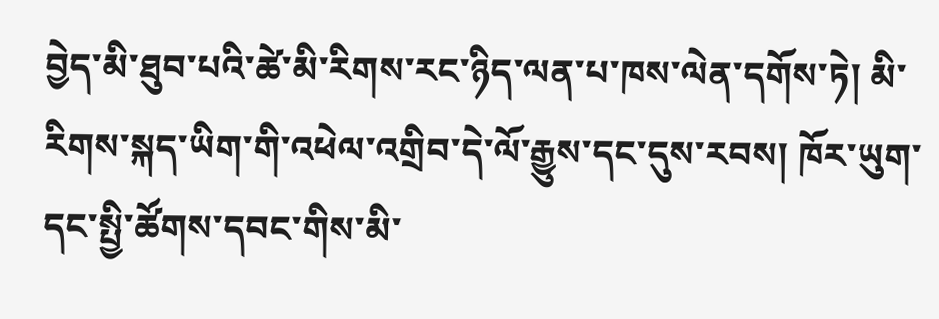བྱེད་མི་ཐུབ་པའི་ཚེ་མི་རིགས་རང་ཉིད་ལན་པ་ཁས་ལེན་དགོས་ཏེ། མི་རིགས་སྐད་ཡིག་གི་འཕེལ་འགྲིབ་དེ་ལོ་རྒྱུས་དང་དུས་རབས། ཁོར་ཡུག་དང་སྤྱི་ཚོགས་དབང་གིས་མི་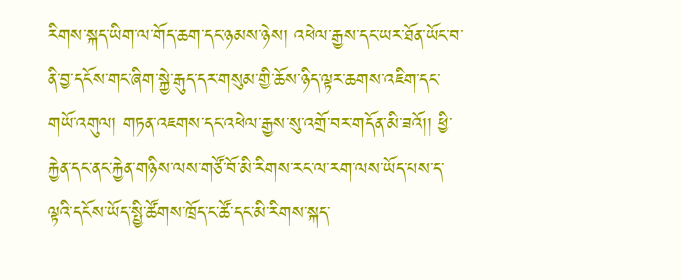རིགས་སྐད་ཡིག་ལ་གོད་ཆག་དང་ཉམས་ཉེས། འཕེལ་རྒྱས་དང་ཡར་ཐོན་ཡོང་བ་ནི་བྱ་དངོས་གང་ཞིག་སྐྱེ་རྒུད་དར་གསུམ་གྱི་ཆོས་ཉིད་ལྟར་ཆགས་འཇིག་དང་གཡོ་འགུལ། གཏན་འཇགས་དང་འཕེལ་རྒྱས་སུ་འགྲོ་བར་གདོན་མི་ཟའོ།། ཕྱི་རྐྱེན་དང་ནང་རྐྱེན་གཉིས་ལས་གཙོ་བོ་མི་རིགས་རང་ལ་རག་ལས་ཡོད་པས་ད་ལྟའི་དངོས་ཡོད་སྤྱི་ཚོགས་ཁྲོད་ང་ཚོ་དང་མི་རིགས་སྐད་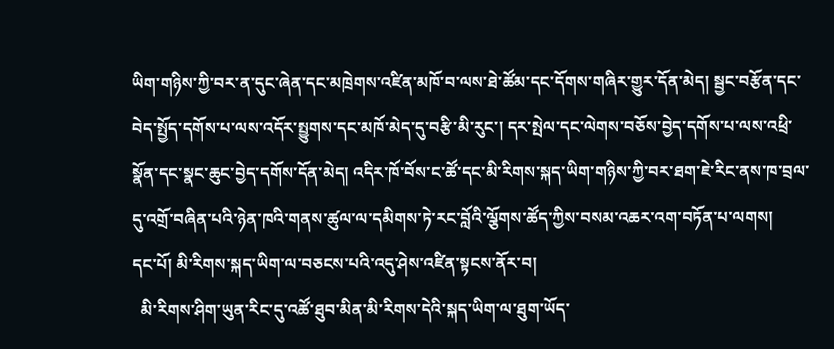ཡིག་གཉིས་ཀྱི་བར་ན་དུང་ཞེན་དང་མཁྲེགས་འཛིན་མཁོ་བ་ལས་ཐེ་ཚོམ་དང་དོགས་གཞིར་གྱུར་དོན་མེད། སྦྱང་བརྩོན་དང་བེད་སྤྱོད་དགོས་པ་ལས་འདོར་སྤྱུགས་དང་མཁོ་མེད་དུ་བརྩི་མི་རུང་། དར་སྤེལ་དང་ལེགས་བཅོས་བྱེད་དགོས་པ་ལས་འཕྲི་སྣོན་དང་སྣང་ཆུང་བྱེད་དགོས་དོན་མེད། འདིར་ཁོ་བོས་ང་ཚོ་དང་མི་རིགས་སྐད་ཡིག་གཉིས་ཀྱི་བར་ཐག་ཇེ་རིང་ནས་ཁ་བྲལ་དུ་འགྲོ་བཞིན་པའི་ཉེན་ཁའི་གནས་ཚུལ་ལ་དམིགས་ཏེ་རང་བློའི་ལྕོགས་ཚོད་ཀྱིས་བསམ་འཆར་འག་བཏོན་པ་ལགས།
དང་པོ། མི་རིགས་སྐད་ཡིག་ལ་བཅངས་པའི་འདུ་ཤེས་འཛིན་སྟངས་ནོར་བ།
  མི་རིགས་ཤིག་ཡུན་རིང་དུ་འཚོ་ཐུབ་མིན་མི་རིགས་དེའི་སྐད་ཡིག་ལ་ཐུག་ཡོད་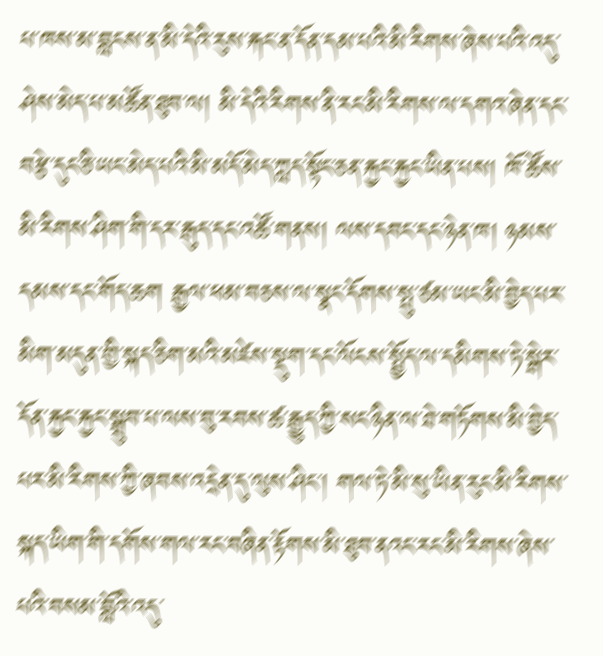པ་ཁས་མ་བླངས་ན་མི་དེའི་རུས་རྐང་ན་དོན་དམ་པའི་མི་རིགས་ཞེས་པའི་འདུ་ཤེས་མེད་པ་མཚོན་ཐུབ་ལ། མི་དེའི་རིགས་ནི་རང་མི་རིགས་ལ་དགའ་ཞེན་དང་བརྩེ་དུང་ཅི་ཡང་མེད་པའི་མི་མདོ་མེད་ཀླད་སྟོང་ཅན་རྐྱང་རྐྱང་ཡིན་པས། ཁོ་ཚོས་མི་རིགས་ཤིག་གི་དར་རྒུད་དང་འཚོ་གནས། ལས་དབང་དང་ཉེན་ཁ། ཉམས་དམས་དང་གོད་ཆག རྒྱལ་ཕམ་བཅས་ལ་སྣང་དོགས་སྤུ་ཙམ་ཡང་མི་བྱེད་པར་མིག་མདུན་གྱི་སྐད་ཅིག་མའི་མཛེས་སྡུག་དང་ལོངས་སྤྱོད་ལ་དམིགས་ཏེ་སྒེར་དོན་རྐྱང་རྐྱང་སྒྲུབ་པ་ལས་བུ་རབས་ཚ་རྒྱུད་ཀྱི་སང་ཉིན་ལ་ཐེ་གཏོགས་མི་བྱེད་པར་མི་རིགས་ཀྱི་ཞབས་འདྲེན་དུ་ལུས་ཤིང་། གལ་ཏེ་མི་སུ་ཡིན་རུང་མི་རིགས་སྐད་ཡིག་གི་དགོས་གལ་རང་བཞིན་རྟོགས་མི་ཐུབ་ནའང་རང་མི་རིགས་ཞེས་པའི་བསམ་བློའི་འདུ་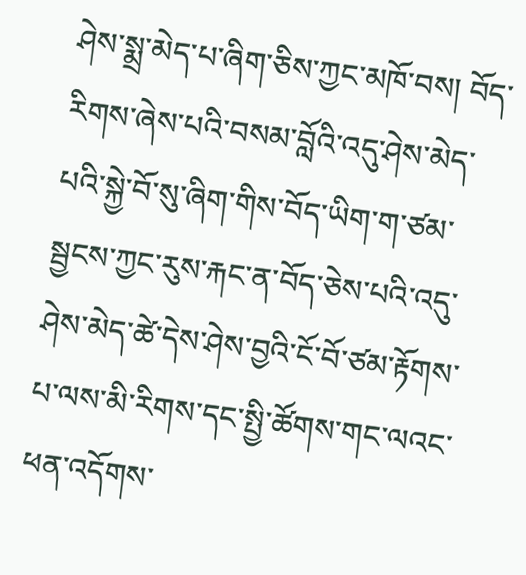ཤེས་སྨྲ་མེད་པ་ཞིག་ཅིས་ཀྱང་མཁོ་བས། བོད་རིགས་ཞེས་པའི་བསམ་བློའི་འདུ་ཤེས་མེད་པའི་སྐྱེ་བོ་སུ་ཞིག་གིས་བོད་ཡིག་ག་ཙམ་སྦྱངས་ཀྱང་རུས་རྐང་ན་བོད་ཅེས་པའི་འདུ་ཤེས་མེད་ཚེ་དེས་ཤེས་བྱའི་ངོ་བོ་ཙམ་རྟོགས་པ་ལས་མི་རིགས་དང་སྤྱི་ཚོགས་གང་ལའང་ཕན་འདོགས་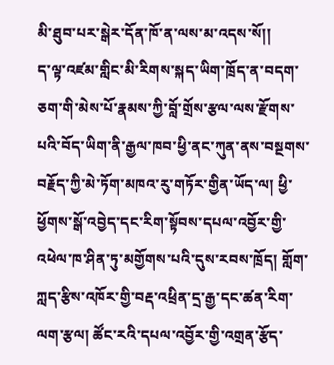མི་ཐུབ་པར་སྒེར་དོན་ཁོ་ན་ལས་མ་འདས་སོ།།
ད་ལྟ་འཛམ་གླིང་མི་རིགས་སྐད་ཡིག་ཁྲོད་ན་བདག་ཅག་གི་མེས་པོ་རྣམས་ཀྱི་བློ་གྲོས་རྩལ་ལས་རྫོགས་པའི་བོད་ཡིག་ནི་རྒྱལ་ཁབ་ཕྱི་ནང་ཀུན་ནས་བསྔགས་བརྗོད་ཀྱི་མེ་ཏོག་མཁའ་རུ་གཏོར་གྱིན་ཡོད་ལ། ཕྱི་ཕྱོགས་སྒོ་འབྱེད་དང་རིག་སྟོབས་དཔལ་འབྱོར་གྱི་འཕེལ་ཁ་ཤིན་ཏུ་མགྱོགས་པའི་དུས་རབས་ཁྲོད། གློག་ཀླད་རྩིས་འཁོར་གྱི་བརྡ་འཕྲིན་དྲ་རྒྱ་དང་ཚན་རིག་ལག་རྩལ། ཚོང་རའི་དཔལ་འབྱོར་གྱི་འགྲན་རྩོད་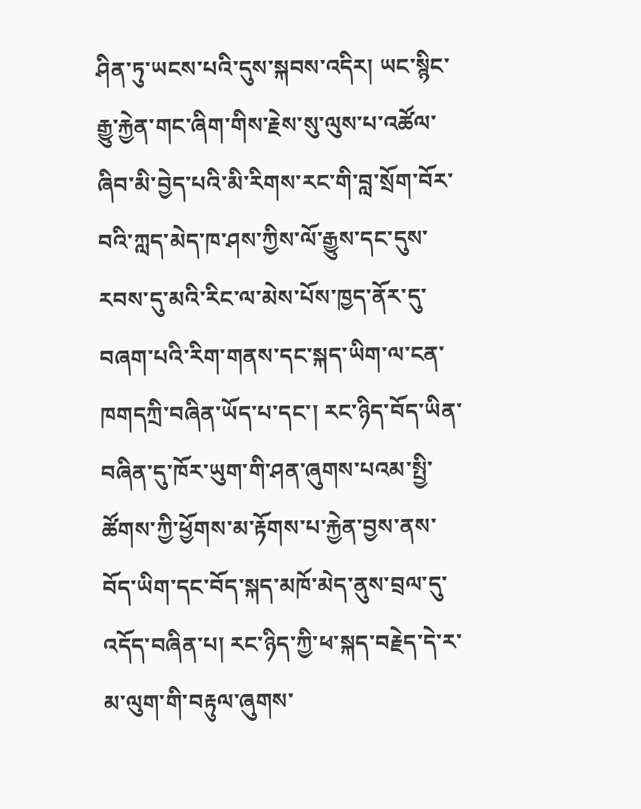ཤིན་ཏུ་ཡངས་པའི་དུས་སྐབས་འདིར། ཡང་སྙིང་རྒྱུ་རྐྱེན་གང་ཞིག་གིས་རྗེས་སུ་ལུས་པ་འཚོལ་ཞིབ་མི་བྱེད་པའི་མི་རིགས་རང་གི་བླ་སྲོག་བོར་བའི་ཀླད་མེད་ཁ་ཤས་ཀྱིས་ལོ་རྒྱུས་དང་དུས་རབས་དུ་མའི་རིང་ལ་མེས་པོས་ཁྱད་ནོར་དུ་བཞག་པའི་རིག་གནས་དང་སྐད་ཡིག་ལ་ངན་ཁགདཀྲི་བཞིན་ཡོད་པ་དང་། རང་ཉིད་བོད་ཡིན་བཞིན་དུ་ཁོར་ཡུག་གི་ཤན་ཞུགས་པའམ་སྤྱི་ཚོགས་ཀྱི་ཕྱོགས་མ་རྟོགས་པ་རྐྱེན་བྱས་ནས་བོད་ཡིག་དང་བོད་སྐད་མཁོ་མེད་ནུས་བྲལ་དུ་འདོད་བཞིན་པ། རང་ཉིད་ཀྱི་ཕ་སྐད་བརྗེད་དེ་ར་མ་ལུག་གི་བརྟུལ་ཞུགས་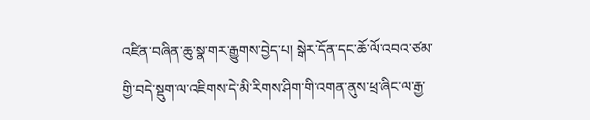འཛིན་བཞིན་ཆུ་སྣ་གར་རྒྱུགས་བྱེད་པ། སྒེར་དོན་དང་ཆོ་ལོ་འབའ་ཙམ་གྱི་བདེ་སྡུག་ལ་འཇིགས་དེ་མི་རིགས་ཤིག་གི་འགན་ནུས་ཕྲ་ཞིང་ལ་རྒྱ་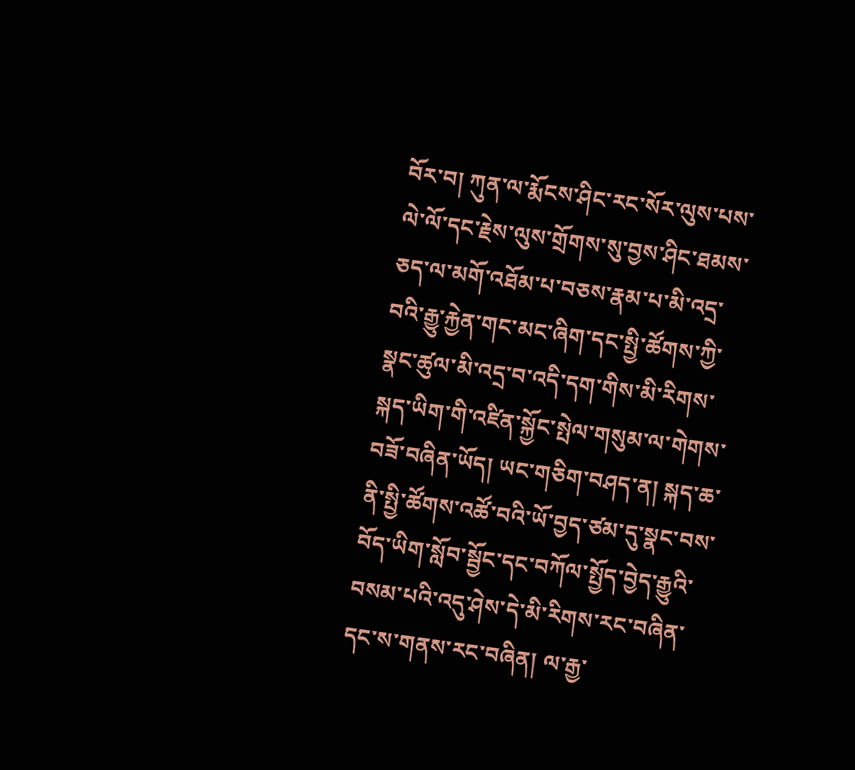བོར་བ། ཀུན་ལ་རྨོངས་ཤིང་རང་སོར་ལུས་པས་ལེ་ལོ་དང་རྗེས་ལུས་གྲོགས་སུ་བྱས་ཤིང་ཐམས་ཅད་ལ་མགོ་འཐོམ་པ་བཅས་རྣམ་པ་མི་འདྲ་བའི་རྒྱུ་རྐྱེན་གང་མང་ཞིག་དང་སྤྱི་ཚོགས་ཀྱི་སྣང་ཚུལ་མི་འདྲ་བ་འདི་དག་གིས་མི་རིགས་སྐད་ཡིག་གི་འཛིན་སྐྱོང་སྤེལ་གསུམ་ལ་གེགས་བཟོ་བཞིན་ཡོད། ཡང་གཅིག་བཤད་ན། སྐད་ཆ་ནི་སྤྱི་ཚོགས་འཚོ་བའི་ཡོ་བྱད་ཙམ་དུ་སྣང་བས་བོད་ཡིག་སློབ་སྦྱོང་དང་བཀོལ་སྤྱོད་བྱེད་རྒྱུའི་བསམ་པའི་འདུ་ཤེས་དེ་མི་རིགས་རང་བཞིན་དང་ས་གནས་རང་བཞིན། ལ་རྒྱ་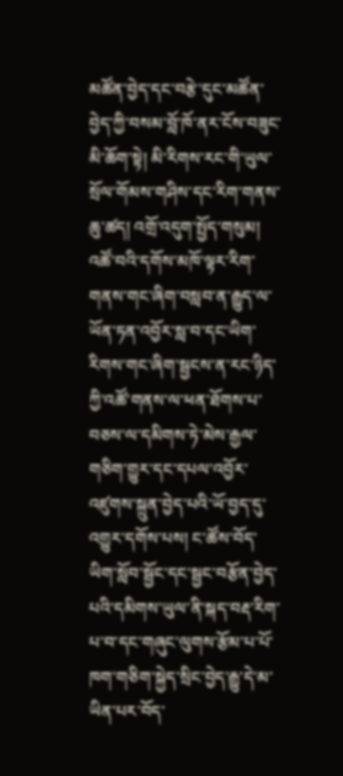མཚོན་བྱེད་དང་བརྩེ་དུང་མཚོན་བྱེད་ཀྱི་བསམ་བློ་ཁོ་ནར་ངོས་བཟུང་མི་ཆོག་སྟེ། མི་རིགས་རང་གི་ཡུལ་སྲོལ་གོམས་གཤིས་དང་རིག་གནས་ཆུ་ཚད། འགྲོ་འདུག་སྤྱོད་གསུམ། འཚོ་བའི་དགོས་མཁོ་ལྟར་རིག་གནས་གང་ཞིག་བསླབ་ན་རྒྱུད་ལ་ཡོན་ཏན་འབྱོར་སླ་བ་དང་ཡིག་རིགས་གང་ཞིག་སྦྱངས་ན་རང་ཉིད་ཀྱི་འཚོ་གནས་ལ་ཕན་ཐོགས་པ་བཅས་ལ་དམིགས་ཏེ་མེས་རྒྱལ་གཅིག་གྱུར་དང་དཔལ་འབྱོར་འཛུགས་སྐྲུན་བྱེད་པའི་ཡོ་བྱད་དུ་འགྱུར་དགོས་པས། ང་ཚོས་བོད་ཡིག་སློབ་སྦྱོང་དང་སྦྱང་བརྩོན་བྱེད་པའི་དམིགས་ཡུལ་ནི་སྐད་བརྡ་རིག་པ་བ་དང་གཞུང་ལུགས་རྩོམ་པ་པོ་ཁག་གཅིག་སྐྱེད་སྲིང་བྱེད་རྒྱུ་དེ་མ་ཡིན་པར་བོད་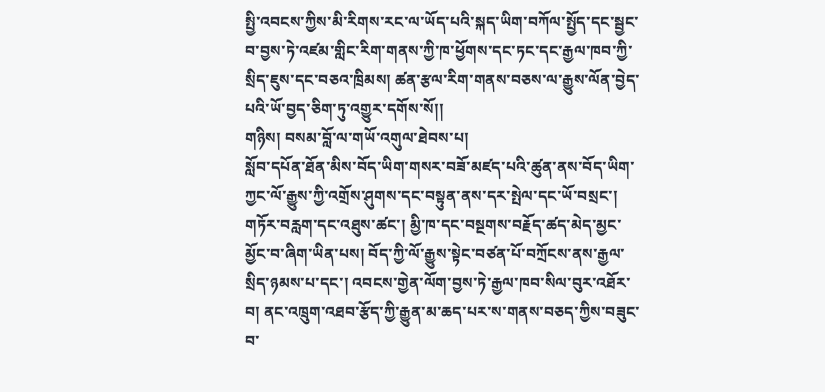སྤྱི་འབངས་ཀྱིས་མི་རིགས་རང་ལ་ཡོད་པའི་སྐད་ཡིག་བཀོལ་སྤྱོད་དང་སྦྱང་བ་བྱས་ཏེ་འཛམ་གླིང་རིག་གནས་ཀྱི་ཁ་ཕྱོགས་དང་ཏང་དང་རྒྱལ་ཁབ་ཀྱི་སྲིད་ཇུས་དང་བཅའ་ཁྲིམས། ཚན་རྩལ་རིག་གནས་བཅས་ལ་རྒྱུས་ལོན་བྱེད་པའི་ཡོ་བྱད་ཅིག་ཏུ་འགྱུར་དགོས་སོ།།
གཉིས། བསམ་བློ་ལ་གཡོ་འགུལ་ཐེབས་པ།
སློབ་དཔོན་ཐོན་མིས་བོད་ཡིག་གསར་བཟོ་མཛད་པའི་ཚུན་ནས་བོད་ཡིག་ཀྱང་ལོ་རྒྱུས་ཀྱི་འགྲོས་ཤུགས་དང་བསྟུན་ནས་དར་སྤེལ་དང་ཡོ་བསྲང་། གཏོར་བརླག་དང་འཐུས་ཚང་། མྱི་ཁ་དང་བསྔགས་བརྗོད་ཚད་མེད་མྱང་མྱོང་བ་ཞིག་ཡིན་པས། བོད་ཀྱི་ལོ་རྒྱུས་སྟེང་བཙན་པོ་བཀྲོངས་ནས་རྒྱལ་སྲིད་ཉམས་པ་དང་། འབངས་གྱེན་ལོག་བྱས་ཏེ་རྒྱལ་ཁབ་སིལ་བུར་འཐོར་བ། ནང་འཁྲུག་འཐབ་རྩོད་ཀྱི་རྒྱུན་མ་ཆད་པར་ས་གནས་བཅད་ཀྱིས་བཟུང་བ་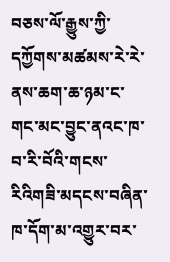བཅས་ལོ་རྒྱུས་ཀྱི་དཀྱོགས་མཚམས་རེ་རེ་ནས་ཆག་ཆ་ཉམ་ང་གང་མང་བྱུང་ནའང་ཁ་བ་རི་བོའི་གངས་རིའིགཟི་མདངས་བཞིན་ཁ་དོག་མ་འགྱུར་བར་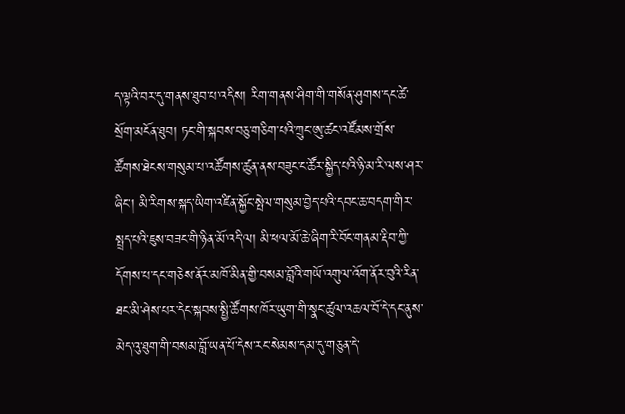ད་ལྟའི་བར་དུ་གནས་ཐུབ་པ་འདིས། རིག་གནས་ཤིག་གི་གསོན་ཤུགས་དང་ཚེ་སྲོག་མངོན་ཐུབ། ཏང་གི་སྐབས་བཅུ་གཅིག་པའི་ཀྲུང་ཨུ་ཚང་འཛོམས་གྲོས་ཚོགས་ཐེངས་གསུམ་པ་འཚོགས་ཚུན་ནས་བཟུང་ང་ཚོར་སྐྱིད་པའི་ཉི་མ་རི་ལས་ཤར་ཞིང་། མི་རིགས་སྐད་ཡིག་འཛིན་སྐྱོང་སྤེལ་གསུམ་བྱེད་པའི་དབང་ཆ་བདག་གིར་སྤྲད་པའི་ཇུས་བཟང་གི་ཉིན་མོ་འདི་ལ། མི་ཕལ་མོ་ཆེ་ཞིག་རི་བོང་གནམ་རྡིབ་ཀྱི་དོགས་པ་དང་གཅེས་ནོར་མཁོ་མིན་གྱི་བསམ་བློའི་གཡོ་འགུལ་འོག་ནོར་བུའི་རིན་ཐང་མི་ཤེས་པར་དེང་སྐབས་སྤྱི་ཚོགས་ཁོར་ཡུག་གི་སྣང་ཚུལ་འཆལ་བོ་དེ་དང་ནུས་མེད་འུ་ཐུག་གི་བསམ་བློ་ཡན་པོ་དེས་རང་སེམས་དམ་དུ་གཅུན་དེ་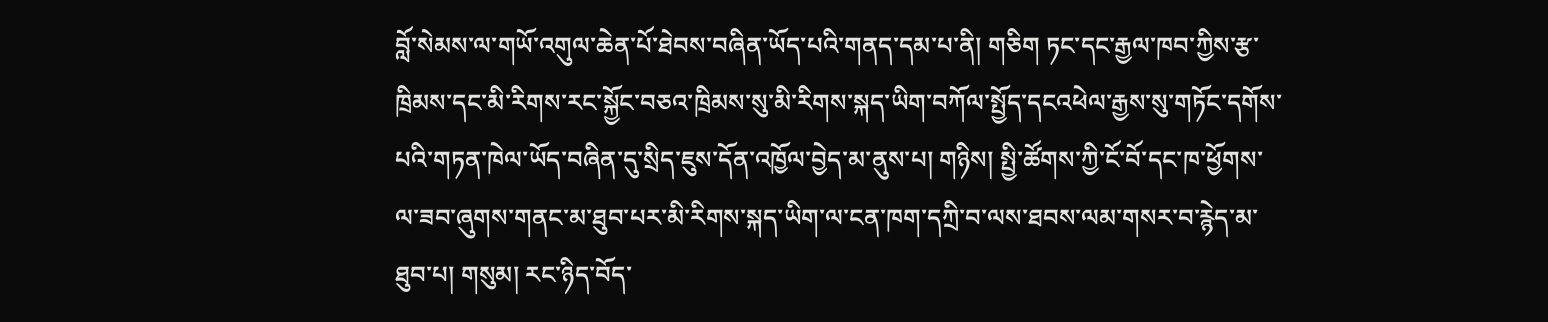བློ་སེམས་ལ་གཡོ་འགུལ་ཆེན་པོ་ཐེབས་བཞིན་ཡོད་པའི་གནད་དམ་པ་ནི། གཅིག ཏང་དང་རྒྱལ་ཁབ་ཀྱིས་རྩ་ཁྲིམས་དང་མི་རིགས་རང་སྐྱོང་བཅའ་ཁྲིམས་སུ་མི་རིགས་སྐད་ཡིག་བཀོལ་སྤྱོད་དངའཕེལ་རྒྱས་སུ་གཏོང་དགོས་པའི་གཏན་ཁེལ་ཡོད་བཞིན་དུ་སྲིད་ཇུས་དོན་འཁྱོལ་བྱེད་མ་ནུས་པ། གཉིས། སྤྱི་ཚོགས་ཀྱི་ངོ་བོ་དང་ཁ་ཕྱོགས་ལ་ཟབ་ཞུགས་གནང་མ་ཐུབ་པར་མི་རིགས་སྐད་ཡིག་ལ་ངན་ཁག་དཀྲི་བ་ལས་ཐབས་ལམ་གསར་བ་རྙེད་མ་ཐུབ་པ། གསུམ། རང་ཉིད་བོད་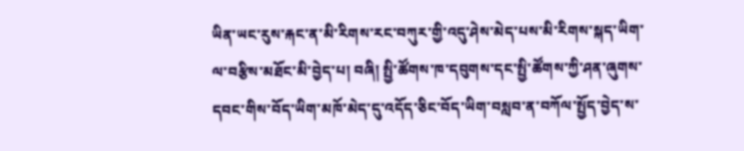ཡིན་ཡང་རུས་རྐང་ན་མི་རིགས་རང་བཀུར་གྱི་འདུ་ཤེས་མེད་པས་མི་རིགས་སྐད་ཡིག་ལ་བརྩིས་མཐོང་མི་བྱེད་པ། བཞི། སྤྱི་ཚོགས་ཁ་དབུགས་དང་སྤྱི་ཚོགས་ཀྱི་ཤན་ཞུགས་དབང་གིས་བོད་ཡིག་མཁོ་མེད་དུ་འདོད་ཅིང་བོད་ཡིག་བསླབ་ན་བཀོལ་སྤྱོད་བྱེད་ས་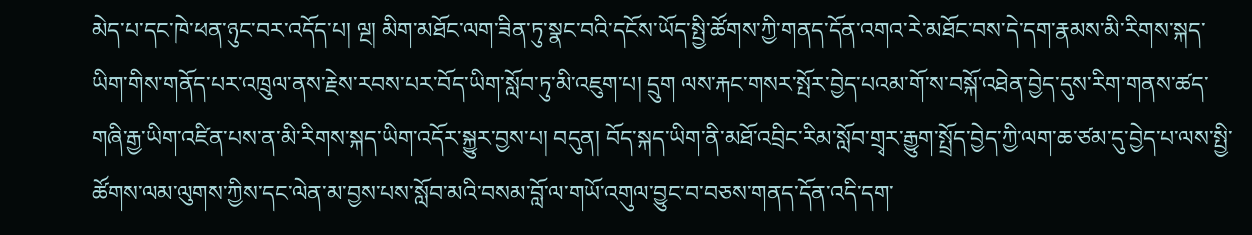མེད་པ་དང་ཁེ་ཕན་ཉུང་བར་འདོད་པ། ལྔ། མིག་མཐོང་ལག་ཟིན་ཏུ་སྣང་བའི་དངོས་ཡོད་སྤྱི་ཚོགས་ཀྱི་གནད་དོན་འགའ་རེ་མཐོང་བས་དེ་དག་རྣམས་མི་རིགས་སྐད་ཡིག་གིས་གནོད་པར་འཁྲུལ་ནས་རྗེས་རབས་པར་བོད་ཡིག་སློབ་ཏུ་མི་འཇུག་པ། དྲུག ལས་རྐང་གསར་སྤོར་བྱེད་པའམ་གོ་ས་བསྐོ་འཐེན་བྱེད་དུས་རིག་གནས་ཚད་གཞི་རྒྱ་ཡིག་འཛིན་པས་ན་མི་རིགས་སྐད་ཡིག་འདོར་སྐྱུར་བྱས་པ། བདུན། བོད་སྐད་ཡིག་ནི་མཐོ་འབྲིང་རིམ་སློབ་གྲྭར་རྒྱུག་སྤྲོད་བྱེད་ཀྱི་ལག་ཆ་ཙམ་དུ་བྱེད་པ་ལས་སྤྱི་ཚོགས་ལམ་ལུགས་ཀྱིས་དང་ལེན་མ་བྱས་པས་སློབ་མའི་བསམ་བློ་ལ་གཡོ་འགུལ་བྱུང་བ་བཅས་གནད་དོན་འདི་དག་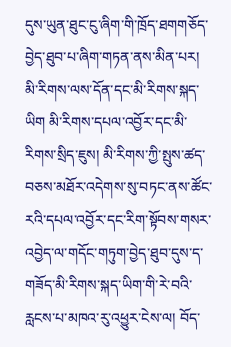དུས་ཡུན་ཐུང་ངུ་ཞིག་གི་ཁྲོད་ཐགགཅོད་བྱེད་ཐུབ་པ་ཞིག་གཏན་ནས་མིན་པར། མི་རིགས་ལས་དོན་དང་མི་རིགས་སྐད་ཡིག མི་རིགས་དཔལ་འབྱོར་དང་མི་རིགས་སྲིད་ཇུས། མི་རིགས་ཀྱི་སྤུས་ཚད་བཅས་མཐོར་འདེགས་སུ་བཏང་ནས་ཚོང་རའི་དཔལ་འབྱོར་དང་རིག་སྟོབས་གསར་འབྱེད་ལ་གདོང་གཏུག་བྱེད་ཐུབ་དུས་ད་གཟོད་མི་རིགས་སྐད་ཡིག་གི་རེ་བའི་རླངས་པ་མཁའ་རུ་འཕྱུར་ངེས་ལ། བོད་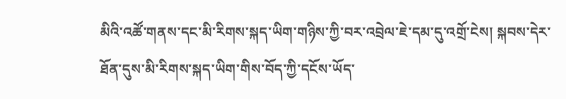མིའི་འཚོ་གནས་དང་མི་རིགས་སྐད་ཡིག་གཉིས་ཀྱི་བར་འབྲེལ་ཇེ་དམ་དུ་འགྲོ་ངེས། སྐབས་དེར་ཐོན་དུས་མི་རིགས་སྐད་ཡིག་གིས་བོད་ཀྱི་དངོས་ཡོད་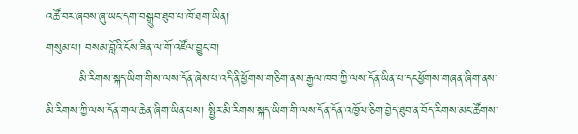འཚོ་བར་ཞབས་ཞུ་ཡང་དག་བསྒྲུབ་ཐུབ་པ་ཁོ་ཐག་ཡིན།
གསུམ་པ། བསམ་བློའི་ངོས་ཟིན་ལ་གོ་འཛོལ་བྱུང་བ།
        མི་རིགས་སྐད་ཡིག་གིས་ལས་དོན་ཞེས་པ་འདི་ནི་ཕྱོགས་གཅིག་ནས་རྒྱལ་ཁབ་ཀྱི་ལས་དོན་ཡིན་པ་དངཕྱོགས་གཞན་ཞིག་ནས་མི་རིགས་ཀྱི་ལས་དོན་གལ་ཆེན་ཞིག་ཡིན་པས། སྤྱིར་མི་རིགས་སྐད་ཡིག་གི་ལས་དོན་དོན་འཁྱོལ་ཅིག་བྱེད་ཐུབ་ན་བོད་རིགས་མང་ཚོགས་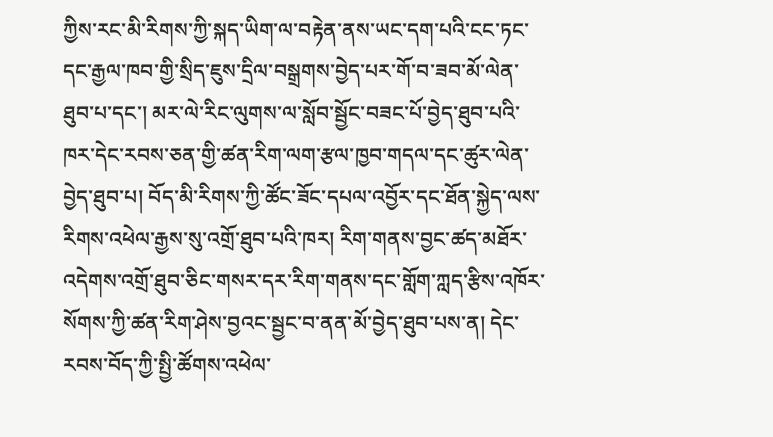ཀྱིས་རང་མི་རིགས་ཀྱི་སྐད་ཡིག་ལ་བརྟེན་ནས་ཡང་དག་པའི་ངང་ཏང་དང་རྒྱལ་ཁབ་གྱི་སྲིད་ཇུས་དྲིལ་བསྒྲགས་བྱེད་པར་གོ་བ་ཟབ་མོ་ལེན་ཐུབ་པ་དང་། མར་ལེ་རིང་ལུགས་ལ་སློབ་སྦྱོང་བཟང་པོ་བྱེད་ཐུབ་པའི་ཁར་དེང་རབས་ཅན་གྱི་ཚན་རིག་ལག་རྩལ་ཁྱབ་གདལ་དང་ཚུར་ལེན་བྱེད་ཐུབ་པ། བོད་མི་རིགས་ཀྱི་ཚོང་ཟོང་དཔལ་འབྱོར་དང་ཐོན་སྐྱེད་ལས་རིགས་འཕེལ་རྒྱས་སུ་འགྲོ་ཐུབ་པའི་ཁར། རིག་གནས་བྱང་ཚད་མཐོར་འདེགས་འགྲོ་ཐུབ་ཅིང་གསར་དར་རིག་གནས་དང་གློག་ཀླད་རྩིས་འཁོར་སོགས་ཀྱི་ཚན་རིག་ཤེས་བྱའང་སྦྱང་བ་ནན་མོ་བྱེད་ཐུབ་པས་ན། དེང་རབས་བོད་ཀྱི་སྤྱི་ཚོགས་འཕེལ་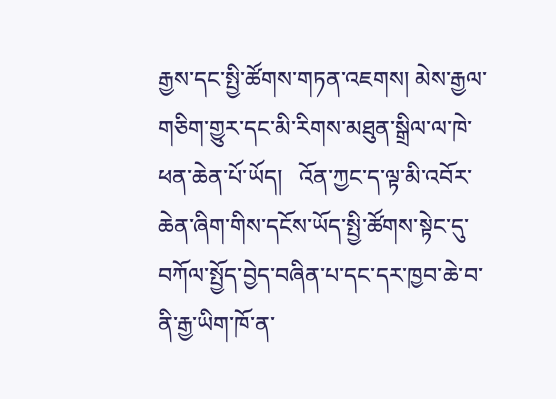རྒྱས་དང་སྤྱི་ཚོགས་གཏན་འཇགས། མེས་རྒྱལ་གཅིག་གྱུར་དང་མི་རིགས་མཐུན་སྒྲིལ་ལ་ཁེ་ཕན་ཆེན་པོ་ཡོད།   འོན་ཀྱང་ད་ལྟ་མི་འབོར་ཆེན་ཞིག་གིས་དངོས་ཡོད་སྤྱི་ཚོགས་སྟེང་དུ་བཀོལ་སྤྱོད་བྱེད་བཞིན་པ་དང་དར་ཁྱབ་ཆེ་བ་ནི་རྒྱ་ཡིག་ཁོ་ན་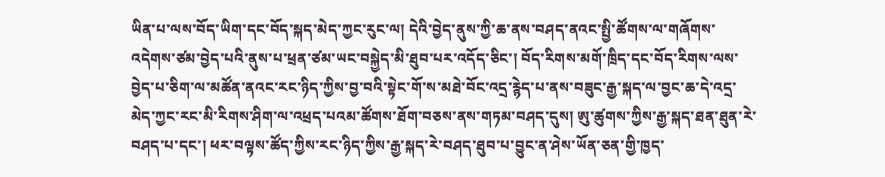ཡིན་པ་ལས་བོད་ཡིག་དང་བོད་སྐད་མེད་ཀྱང་རུང་ལ། དེའི་བྱེད་ནུས་ཀྱི་ཆ་ནས་བཤད་ནའང་སྤྱི་ཚོགས་ལ་གཞོགས་འདེགས་ཙམ་བྱེད་པའི་ནུས་པ་ཕྲན་ཙམ་ཡང་བསྐྱེད་མི་ཐུབ་པར་འདོད་ཅིང་། བོད་རིགས་མགོ་ཁྲིད་དང་བོད་རིགས་ལས་བྱེད་པ་ཅིག་ལ་མཚོན་ནའང་རང་ཉིད་ཀྱིས་བྱ་བའི་སྟེང་གོ་ས་མཐེ་བོང་འདྲ་རྙེད་པ་ནས་བཟུང་རྒྱ་སྐད་ལ་བྱང་ཆ་དེ་འདྲ་མེད་ཀྱང་རང་མི་རིགས་ཤིག་ལ་འཕྲད་པའམ་ཚོགས་ཐོག་བཅས་ནས་གཏམ་བཤད་དུས། ཨུ་ཚུགས་ཀྱིས་རྒྱ་སྐད་ཐན་ཐུན་རེ་བཤད་པ་དང་། ཕར་བལྟས་ཚོད་ཀྱིས་རང་ཉིད་ཀྱིས་རྒྱ་སྐད་རེ་བཤད་ཐུབ་པ་བྱུང་ན་ཤེས་ཡོན་ཅན་གྱི་ཁྱད་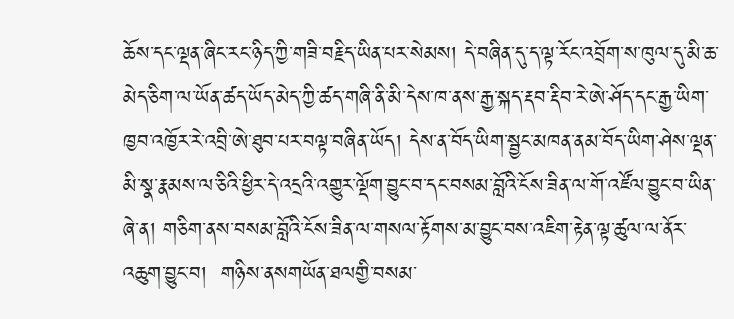ཆོས་དང་ལྡན་ཞིང་རང་ཉིད་ཀྱི་གཟི་བརྗིད་ཡིན་པར་སེམས། དེ་བཞིན་དུ་ད་ལྟ་རོང་འབྲོག་ས་ཁུལ་དུ་མི་ཆ་མེད་ཅིག་ལ་ཡོན་ཚད་ཡོད་མེད་ཀྱི་ཚད་གཞི་ནི་མི་དེས་ཁ་ནས་རྒྱ་སྐད་རྡབ་རྡིབ་རེ་ཨེ་ཤོད་དང་རྒྱ་ཡིག་ཁྱབ་འཁྱོར་རེ་འབྲི་ཨེ་ཐུབ་པར་བལྟ་བཞིན་ཡོད། དེས་ན་བོད་ཡིག་སྦྱང་མཁན་ནམ་བོད་ཡིག་ཤེས་ལྡན་མི་སྣ་རྣམས་ལ་ཅིའི་ཕྱིར་དེ་འདྲའི་འགྱུར་ལྡོག་བྱུང་བ་དང་བསམ་བློའི་ངོས་ཟིན་ལ་གོ་འཛོལ་བྱུང་བ་ཡིན་ཞེ་ན། གཅིག་ནས་བསམ་བློའི་ངོས་ཟིན་ལ་གསལ་རྟོགས་མ་བྱུང་བས་འཇིག་རྟེན་ལྟ་ཚུལ་ལ་ནོར་འཆུག་བྱུང་བ།  གཉིས་ནསགཡོན་ཐལགྱི་བསམ་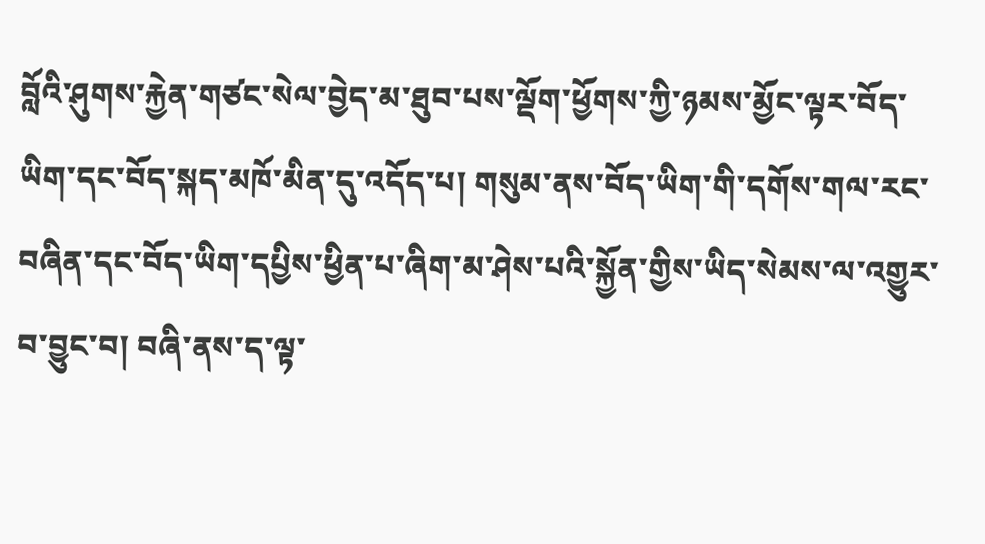བློའི་ཤུགས་རྐྱེན་གཙང་སེལ་བྱེད་མ་ཐུབ་པས་ལྡོག་ཕྱོགས་ཀྱི་ཉམས་མྱོང་ལྟར་བོད་ཡིག་དང་བོད་སྐད་མཁོ་མིན་དུ་འདོད་པ། གསུམ་ནས་བོད་ཡིག་གི་དགོས་གལ་རང་བཞིན་དང་བོད་ཡིག་དཔྱིས་ཕྱིན་པ་ཞིག་མ་ཤེས་པའི་སྐྱོན་གྱིས་ཡིད་སེམས་ལ་འགྱུར་བ་བྱུང་བ། བཞི་ནས་ད་ལྟ་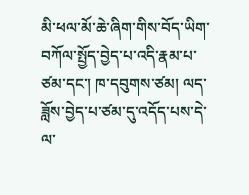མི་ཕལ་མོ་ཆེ་ཞིག་གིས་བོད་ཡིག་བཀོལ་སྤྱོད་བྱེད་པ་འདི་རྣམ་པ་ཙམ་དང་། ཁ་དབུགས་ཙམ། ལད་ཟློས་བྱེད་པ་ཙམ་དུ་འདོད་པས་དེ་ལ་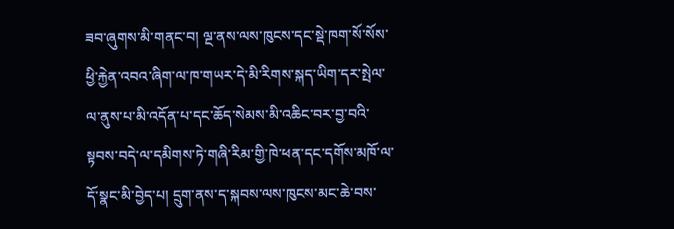ཟབ་ཞུགས་མི་གནང་བ། ལྔ་ནས་ལས་ཁུངས་དང་སྡེ་ཁག་སོ་སོས་ཕྱི་རྐྱེན་འབའ་ཞིག་ལ་ཁ་གཡར་དེ་མི་རིགས་སྐད་ཡིག་དར་སྤེལ་ལ་ནུས་པ་མི་འདོན་པ་དང་ཆོད་སེམས་མི་འཆིང་བར་བྱ་བའི་སྟབས་བདེ་ལ་དམིགས་ཏེ་གཞི་རིམ་གྱི་ཁེ་ཕན་དང་དགོས་མཁོ་ལ་དོ་སྣང་མི་བྱེད་པ། དྲུག་ནས་ད་སྐབས་ལས་ཁུངས་མང་ཆེ་བས་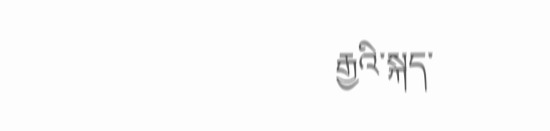རྒྱའི་སྐད་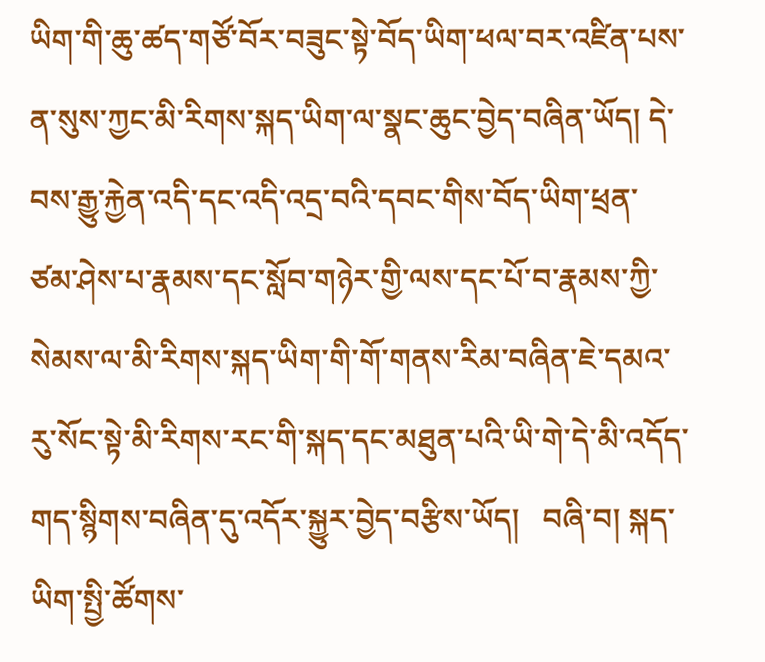ཡིག་གི་ཆུ་ཚད་གཙོ་བོར་བཟུང་སྟེ་བོད་ཡིག་ཕལ་བར་འཛིན་པས་ན་སུས་ཀྱང་མི་རིགས་སྐད་ཡིག་ལ་སྣང་ཆུང་བྱེད་བཞིན་ཡོད། དེ་བས་རྒྱུ་རྐྱེན་འདི་དང་འདི་འདྲ་བའི་དབང་གིས་བོད་ཡིག་ཕྲན་ཙམ་ཤེས་པ་རྣམས་དང་སློབ་གཉེར་གྱི་ལས་དང་པོ་བ་རྣམས་ཀྱི་སེམས་ལ་མི་རིགས་སྐད་ཡིག་གི་གོ་གནས་རིམ་བཞིན་ཇེ་དམའ་རུ་སོང་སྟེ་མི་རིགས་རང་གི་སྐད་དང་མཐུན་པའི་ཡི་གེ་དེ་མི་འདོད་གད་སྙིགས་བཞིན་དུ་འདོར་སྐྱུར་བྱེད་བརྩིས་ཡོད།   བཞི་བ། སྐད་ཡིག་སྤྱི་ཚོགས་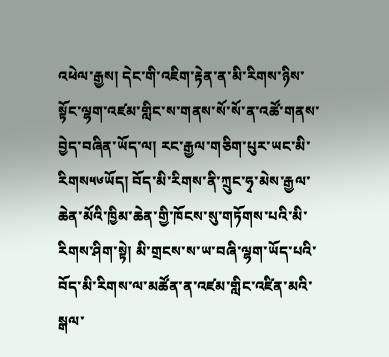འཕེལ་རྒྱས། དེང་གི་འཇིག་རྟེན་ན་མི་རིགས་ཉིས་སྟོང་ལྷག་འཛམ་གླིང་ས་གནས་སོ་སོ་ན་འཚོ་གནས་བྱེད་བཞིན་ཡོད་ལ། རང་རྒྱལ་གཅིག་པུར་ཡང་མི་རིགས༥༦ཡོད། བོད་མི་རིགས་ནི་ཀྲུང་ཧྭ་མེས་རྒྱལ་ཆེན་མོའི་ཁྱིམ་ཆེན་གྱི་ཁོངས་སུ་གཏོགས་པའི་མི་རིགས་ཤིག་སྟེ། མི་གྲངས་ས་ཡ་བཞི་ལྷག་ཡོད་པའི་བོད་མི་རིགས་ལ་མཚོན་ན་འཛམ་གླིང་འཛིན་མའི་སྒལ་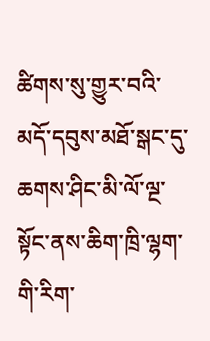ཚིགས་སུ་གྱུར་བའི་མདོ་དབུས་མཐོ་སྒང་དུ་ཆགས་ཤིང་མི་ལོ་ལྔ་སྟོང་ནས་ཆིག་ཁྲི་ལྷག་གི་རིག་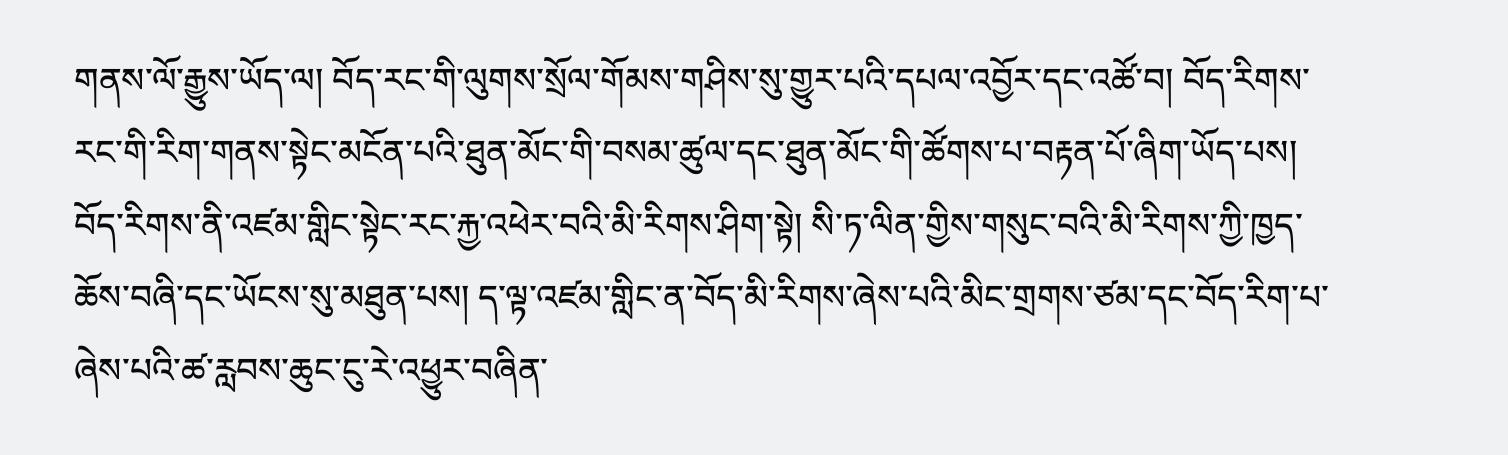གནས་ལོ་རྒྱུས་ཡོད་ལ། བོད་རང་གི་ལུགས་སྲོལ་གོམས་གཤིས་སུ་གྱུར་པའི་དཔལ་འབྱོར་དང་འཚོ་བ། བོད་རིགས་རང་གི་རིག་གནས་སྟེང་མངོན་པའི་ཐུན་མོང་གི་བསམ་ཚུལ་དང་ཐུན་མོང་གི་ཚོགས་པ་བརྟན་པོ་ཞིག་ཡོད་པས། བོད་རིགས་ནི་འཛམ་གླིང་སྟེང་རང་རྐྱ་འཕེར་བའི་མི་རིགས་ཤིག་སྟེ། སི་ཏ་ལིན་གྱིས་གསུང་བའི་མི་རིགས་ཀྱི་ཁྱད་ཆོས་བཞི་དང་ཡོངས་སུ་མཐུན་པས། ད་ལྟ་འཛམ་གླིང་ན་བོད་མི་རིགས་ཞེས་པའི་མིང་གྲགས་ཙམ་དང་བོད་རིག་པ་ཞེས་པའི་ཚ་རླབས་ཆུང་ངུ་རེ་འཕྱུར་བཞིན་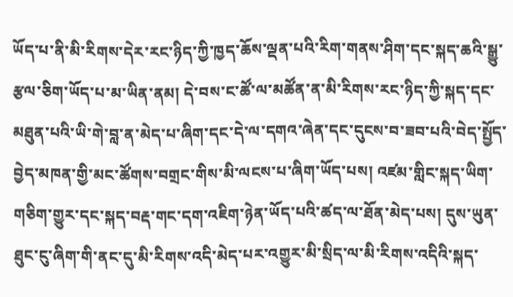ཡོད་པ་ནི་མི་རིགས་དེར་རང་ཉིད་ཀྱི་ཁྱད་ཆོས་ལྡན་པའི་རིག་གནས་ཤིག་དང་སྐད་ཆའི་སྒྱུ་རྩལ་ཅིག་ཡོད་པ་མ་ཡིན་ནམ། དེ་བས་ང་ཚོ་ལ་མཚོན་ན་མི་རིགས་རང་ཉིད་ཀྱི་སྐད་དང་མཐུན་པའི་ཡི་གེ་བླ་ན་མེད་པ་ཞིག་དང་དེ་ལ་དགའ་ཞེན་དང་དུངས་བ་ཟབ་པའི་བེད་སྤྱོད་བྱེད་མཁན་གྱི་མང་ཚོགས་བགྲང་གིས་མི་ལངས་པ་ཞིག་ཡོད་པས། འཛམ་གླིང་སྐད་ཡིག་གཅིག་གྱུར་དང་སྐད་བརྡ་གང་དག་འཇིག་ཉེན་ཡོད་པའི་ཚད་ལ་ཐོན་མེད་པས། དུས་ཡུན་ཐུང་ངུ་ཞིག་གི་ནང་དུ་མི་རིགས་འདི་མེད་པར་འགྱུར་མི་སྲིད་ལ་མི་རིགས་འདིའི་སྐད་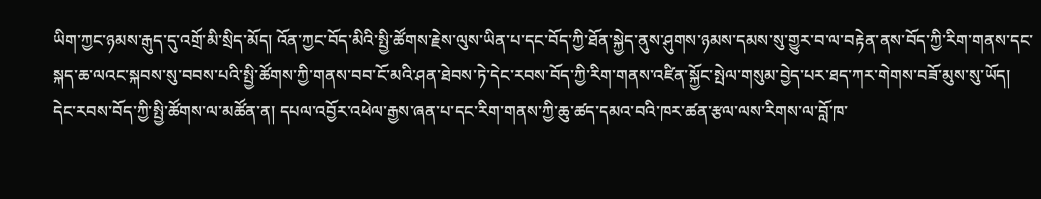ཡིག་ཀྱང་ཉམས་རྒུད་དུ་འགྲོ་མི་སྲིད་མོད། འོན་ཀྱང་བོད་མིའི་སྤྱི་ཚོགས་རྗེས་ལུས་ཡིན་པ་དང་བོད་ཀྱི་ཐོན་སྐྱེད་ནུས་ཤུགས་ཉམས་དམས་སུ་གྱུར་བ་ལ་བརྟེན་ནས་བོད་ཀྱི་རིག་གནས་དང་སྐད་ཆ་ལའང་སྐབས་སུ་བབས་པའི་སྤྱི་ཚོགས་ཀྱི་གནས་བབ་ངོ་མའི་ཤན་ཐེབས་ཏེ་དེང་རབས་བོད་ཀྱི་རིག་གནས་འཛིན་སྐྱོང་སྤེལ་གསུམ་བྱེད་པར་ཐད་ཀར་གེགས་བཟོ་མུས་སུ་ཡོད།
དེང་རབས་བོད་ཀྱི་སྤྱི་ཚོགས་ལ་མཚོན་ན། དཔལ་འབྱོར་འཕེལ་རྒྱས་ཞན་པ་དང་རིག་གནས་ཀྱི་ཆུ་ཚད་དམའ་བའི་ཁར་ཚན་རྩལ་ལས་རིགས་ལ་བློ་ཁ་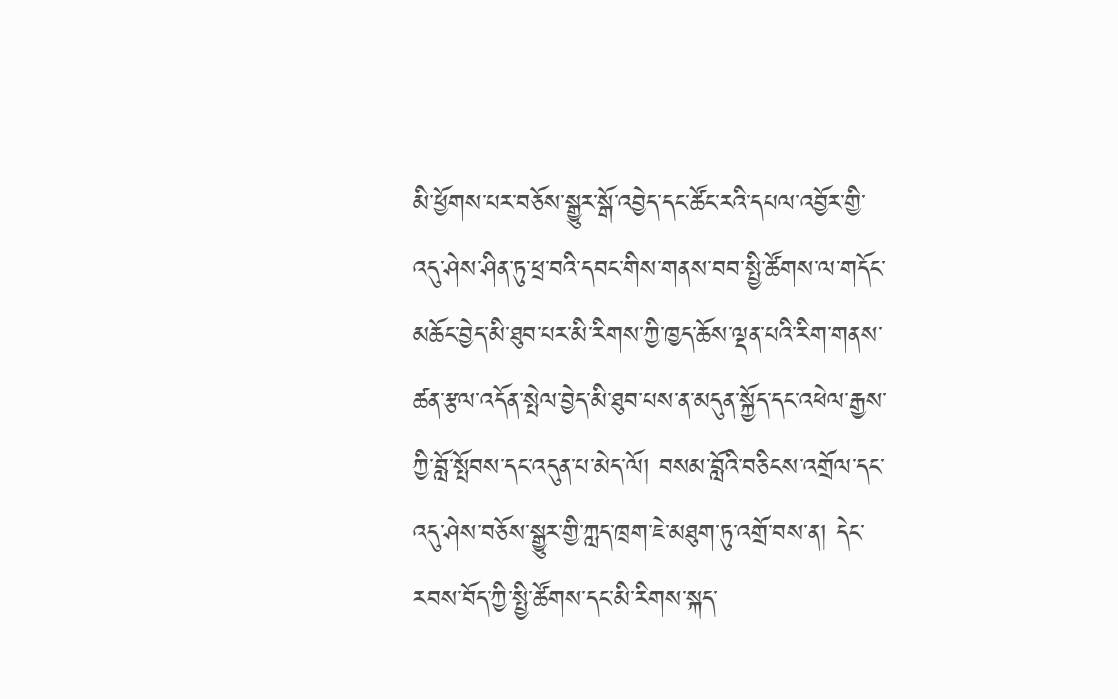མི་ཕྱོགས་པར་བཅོས་སྒྱུར་སྒོ་འབྱེད་དང་ཚོང་རའི་དཔལ་འབྱོར་གྱི་འདུ་ཤེས་ཤིན་ཏུ་ཕྲ་བའི་དབང་གིས་གནས་བབ་སྤྱི་ཚོགས་ལ་གདོང་མཆོང་བྱེད་མི་ཐུབ་པར་མི་རིགས་ཀྱི་ཁྱད་ཆོས་ལྡན་པའི་རིག་གནས་ཚན་རྩལ་འདོན་སྤེལ་བྱེད་མི་ཐུབ་པས་ན་མདུན་སྐྱོད་དང་འཕེལ་རྒྱས་ཀྱི་བློ་སྤོབས་དང་འདུན་པ་མེད་ལོ། བསམ་བློའི་བཅིངས་འགྲོལ་དང་འདུ་ཤེས་བཅོས་སྒྱུར་གྱི་ཀླད་ཁྲག་ཇེ་མཐུག་ཏུ་འགྲོ་བས་ན། དེང་རབས་བོད་ཀྱི་སྤྱི་ཚོགས་དང་མི་རིགས་སྐད་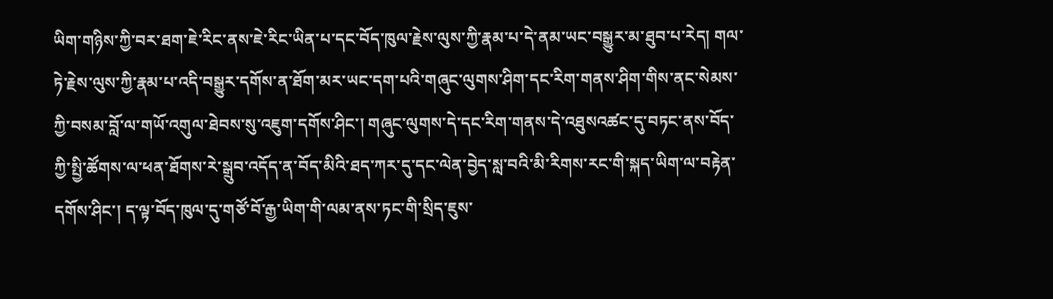ཡིག་གཉིས་ཀྱི་བར་ཐག་ཇེ་རིང་ནས་ཇེ་རིང་ཡིན་པ་དང་བོད་ཁུལ་རྗེས་ལུས་ཀྱི་རྣམ་པ་དེ་ནམ་ཡང་བསྒྱུར་མ་ཐུབ་པ་རེད། གལ་ཏེ་རྗེས་ལུས་ཀྱི་རྣམ་པ་འདི་བསྒྱུར་དགོས་ན་ཐོག་མར་ཡང་དག་པའི་གཞུང་ལུགས་ཤིག་དང་རིག་གནས་ཤིག་གིས་ནང་སེམས་ཀྱི་བསམ་བློ་ལ་གཡོ་འགུལ་ཐེབས་སུ་འཇུག་དགོས་ཤིང་། གཞུང་ལུགས་དེ་དང་རིག་གནས་དེ་འཐུསའཚང་དུ་བཏང་ནས་བོད་ཀྱི་སྤྱི་ཚོགས་ལ་ཕན་ཐོགས་རེ་སྒྲུབ་འདོད་ན་བོད་མིའི་ཐད་ཀར་དུ་དང་ལེན་བྱེད་སླ་བའི་མི་རིགས་རང་གི་སྐད་ཡིག་ལ་བརྟེན་དགོས་ཤིང་། ད་ལྟ་བོད་ཁུལ་དུ་གཙོ་བོ་རྒྱ་ཡིག་གི་ལམ་ནས་ཏང་གི་སྲིད་ཇུས་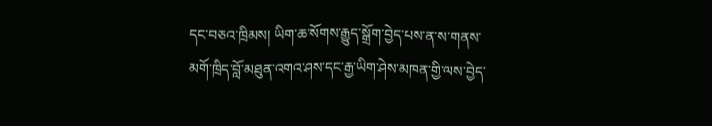དང་བཅའ་ཁྲིམས། ཡིག་ཆ་སོགས་རྒྱུད་སྒྲོག་བྱེད་པས་ན་ས་གནས་མགོ་ཁྲིད་བློ་མཐུན་འགའ་ཤས་དང་རྒྱ་ཡིག་ཤེས་མཁན་གྱི་ལས་བྱེད་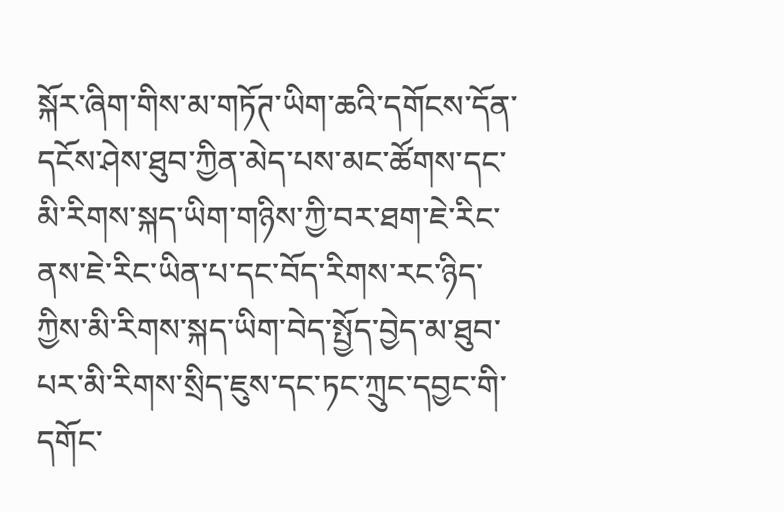སྐོར་ཞིག་གིས་མ་གཏོཊ་ཡིག་ཆའི་དགོངས་དོན་དངོས་ཤེས་ཐུབ་ཀྱིན་མེད་པས་མང་ཚོགས་དང་མི་རིགས་སྐད་ཡིག་གཉིས་ཀྱི་བར་ཐག་ཇེ་རིང་ནས་ཇེ་རིང་ཡིན་པ་དང་བོད་རིགས་རང་ཉིད་ཀྱིས་མི་རིགས་སྐད་ཡིག་བེད་སྤྱོད་བྱེད་མ་ཐུབ་པར་མི་རིགས་སྲིད་ཇུས་དང་ཏང་ཀྲུང་དབྱང་གི་དགོང་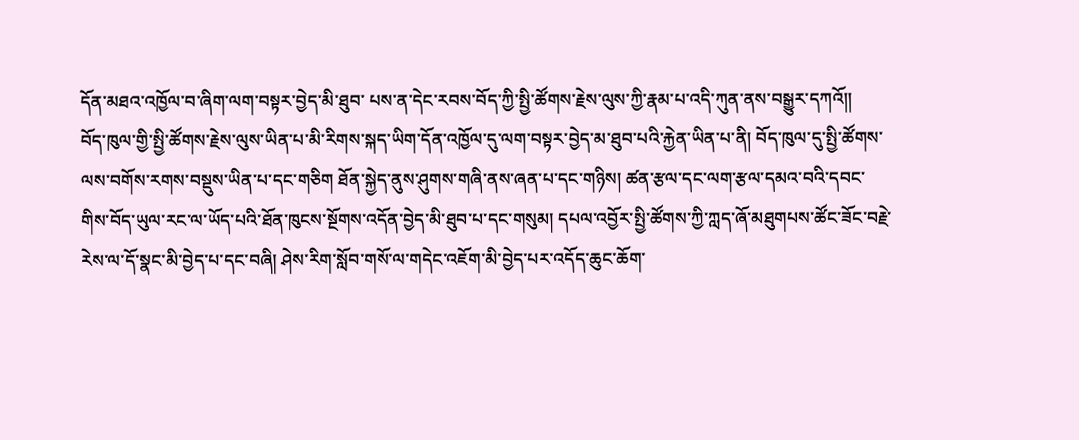དོན་མཐའ་འཁྱོལ་བ་ཞིག་ལག་བསྟར་བྱེད་མི་ཐུབ་ པས་ན་དེང་རབས་བོད་ཀྱི་སྤྱི་ཚོགས་རྗེས་ལུས་ཀྱི་རྣམ་པ་འདི་ཀུན་ནས་བསྒྱུར་དཀའོ།།
བོད་ཁུལ་གྱི་སྤྱི་ཚོགས་རྗེས་ལུས་ཡིན་པ་མི་རིགས་སྐད་ཡིག་དོན་འཁྱོལ་དུ་ལག་བསྟར་བྱེད་མ་ཐུབ་པའི་རྐྱེན་ཡིན་པ་ནི། བོད་ཁུལ་དུ་སྤྱི་ཚོགས་ལས་བགོས་རགས་བསྡུས་ཡིན་པ་དང་གཅིག ཐོན་སྐྱེད་ནུས་ཤུགས་གཞི་ནས་ཞན་པ་དང་གཉིས། ཚན་རྩལ་དང་ལག་རྩལ་དམའ་བའི་དབང་གིས་བོད་ཡུལ་རང་ལ་ཡོད་པའི་ཐོན་ཁུངས་སྔོགས་འདོན་བྱེད་མི་ཐུབ་པ་དང་གསུམ། དཔལ་འབྱོར་སྤྱི་ཚོགས་ཀྱི་ཀླད་ཞོ་མཐུགཔས་ཚོང་ཟོང་བརྗེ་རེས་ལ་དོ་སྣང་མི་བྱེད་པ་དང་བཞི། ཤེས་རིག་སློབ་གསོ་ལ་གདེང་འཇོག་མི་བྱེད་པར་འདོད་ཆུང་ཆོག་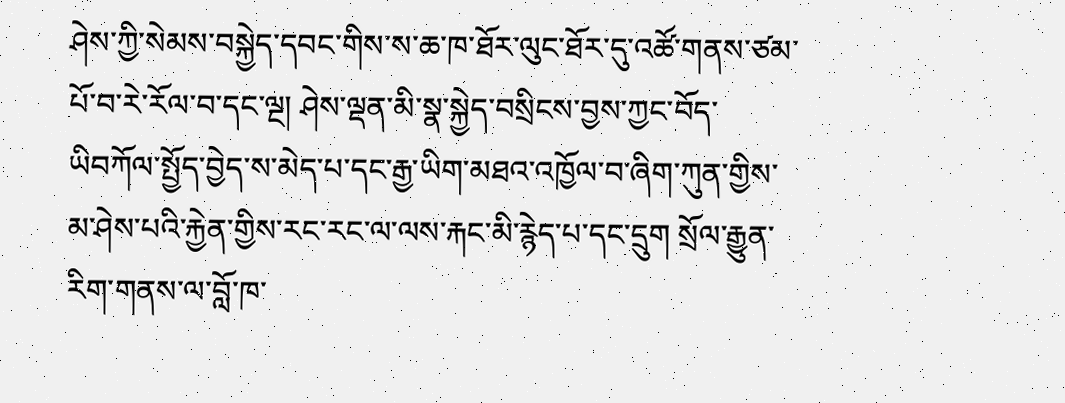ཤེས་ཀྱི་སེམས་བསྐྱེད་དབང་གིས་ས་ཆ་ཁ་ཐོར་ལུང་ཐོར་དུ་འཚོ་གནས་ཙམ་པོ་བ་རེ་རོལ་བ་དང་ལྔ། ཤེས་ལྡན་མི་སྣ་སྐྱེད་བསྲིངས་བྱས་ཀྱང་བོད་ཡིབཀོལ་སྤྱོད་བྱེད་ས་མེད་པ་དང་རྒྱ་ཡིག་མཐའ་འཁྱོལ་བ་ཞིག་ཀུན་གྱིས་མ་ཤེས་པའི་རྐྱེན་གྱིས་རང་རང་ལ་ལས་རྐང་མི་རྙེད་པ་དང་དྲུག སྲོལ་རྒྱུན་རིག་གནས་ལ་བློ་ཁ་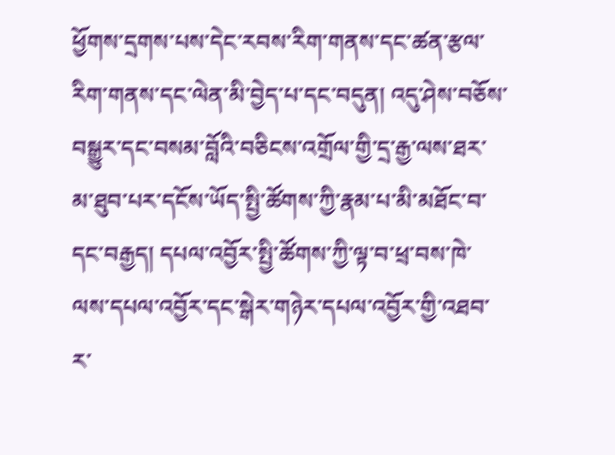ཕྱོགས་དྲགས་པས་དེང་རབས་རིག་གནས་དང་ཚན་རྩལ་རིག་གནས་དང་ལེན་མི་བྱེད་པ་དང་བདུན། འདུ་ཤེས་བཅོས་བསྒྱུར་དང་བསམ་བློའི་བཅིངས་འགྲོལ་གྱི་དྲ་རྒྱ་ལས་ཐར་མ་ཐུབ་པར་དངོས་ཡོད་སྤྱི་ཚོགས་ཀྱི་རྣམ་པ་མི་མཐོང་བ་དང་བརྒྱད། དཔལ་འབྱོར་སྤྱི་ཚོགས་ཀྱི་ལྟ་བ་ཕྲ་བས་ཁེ་ལས་དཔལ་འབྱོར་དང་སྒེར་གཉེར་དཔལ་འབྱོར་གྱི་འཐབ་ར་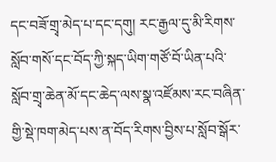དང་བཟོ་གྲྭ་མེད་པ་དང་དགུ། རང་རྒྱལ་དུ་མི་རིགས་སློབ་གསོ་དང་བོད་ཀྱི་སྐད་ཡིག་གཙོ་བོ་ཡིན་པའི་སློབ་གྲྭ་ཆེན་མོ་དང་ཆེད་ལས་སྣ་འཛོམས་རང་བཞིན་གྱི་སྡེ་ཁག་མེད་པས་ན་བོད་རིགས་བྱིས་པ་སློབ་སྒོར་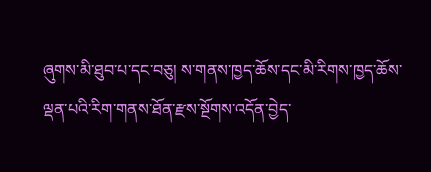ཞུགས་མི་ཐུབ་པ་དང་བཅུ། ས་གནས་ཁྱད་ཆོས་དང་མི་རིགས་ཁྱད་ཆོས་ལྡན་པའི་རིག་གནས་ཐོན་རྫས་སྔོགས་འདོན་བྱེད་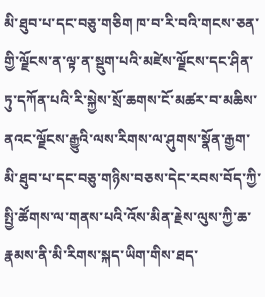མི་ཐུབ་པ་དང་བཅུ་གཅིག ཁ་བ་རི་བའི་གངས་ཅན་གྱི་ལྗོངས་ན་ལྟ་ན་སྡུག་པའི་མཛེས་ལྗོངས་དང་ཤིན་ཏུ་དཀོན་པའི་རི་སྐྱེས་སྲོ་ཆགས་ངོ་མཚར་བ་མཆིས་ནའང་ལྗོངས་རྒྱུའི་ལས་རིགས་ལ་ཤུགས་སྣོན་རྒྱག་མི་ཐུབ་པ་དང་བཅུ་གཉིས་བཅས་དེང་རབས་བོད་ཀྱི་སྤྱི་ཚོགས་ལ་གནས་པའི་འོས་མིན་རྗེས་ལུས་ཀྱི་ཆ་རྣམས་ནི་མི་རིགས་སྐད་ཡིག་གིས་ཐད་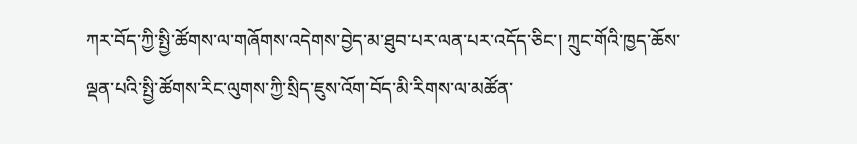ཀར་བོད་ཀྱི་སྤྱི་ཚོགས་ལ་གཞོགས་འདེགས་བྱེད་མ་ཐུབ་པར་ལན་པར་འདོད་ཅིང་། ཀྲུང་གོའི་ཁྱད་ཆོས་ལྡན་པའི་སྤྱི་ཚོགས་རིང་ལུགས་ཀྱི་སྲིད་ཇུས་འོག་བོད་མི་རིགས་ལ་མཚོན་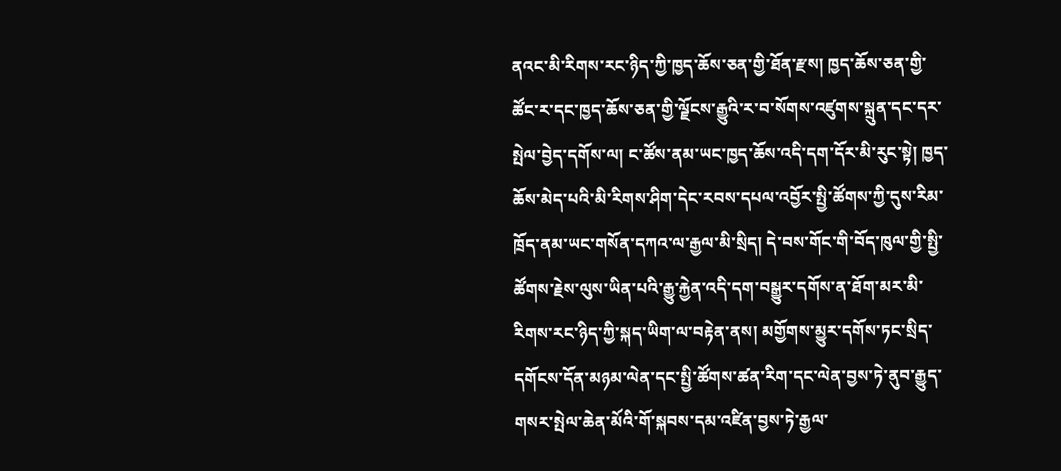ནའང་མི་རིགས་རང་ཉིད་ཀྱི་ཁྱད་ཆོས་ཅན་གྱི་ཐོན་རྫས། ཁྱད་ཆོས་ཅན་གྱི་ཚོང་ར་དང་ཁྱད་ཆོས་ཅན་གྱི་ལྗོངས་རྒྱུའི་ར་བ་སོགས་འཛུགས་སྐྲུན་དང་དར་སྤེལ་བྱེད་དགོས་ལ། ང་ཚོས་ནམ་ཡང་ཁྱད་ཆོས་འདི་དག་དོར་མི་རུང་སྟེ། ཁྱད་ཆོས་མེད་པའི་མི་རིགས་ཤིག་དེང་རབས་དཔལ་འབྱོར་སྤྱི་ཚོགས་ཀྱི་དུས་རིམ་ཁྲོད་ནམ་ཡང་གསོན་དཀའ་ལ་རྒྱལ་མི་སྲིད། དེ་བས་གོང་གི་བོད་ཁུལ་གྱི་སྤྱི་ཚོགས་རྗེས་ལུས་ཡིན་པའི་རྒྱུ་རྐྱེན་འདི་དག་བསྒྱུར་དགོས་ན་ཐོག་མར་མི་རིགས་རང་ཉིད་ཀྱི་སྐད་ཡིག་ལ་བརྟེན་ནས། མགྱོགས་མྱུར་དགོས་ཏང་སྲིད་དགོངས་དོན་མཉམ་ལེན་དང་སྤྱི་ཚོགས་ཚན་རིག་དང་ལེན་བྱས་ཏེ་ནུབ་རྒྱུད་གསར་སྤེལ་ཆེན་མོའི་གོ་སྐབས་དམ་འཛིན་བྱས་ཏེ་རྒྱལ་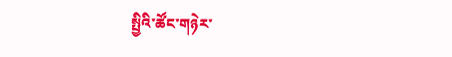སྤྱིའི་ཚོང་གཉེར་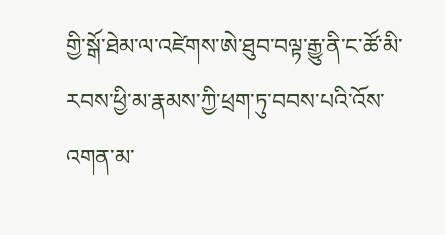གྱི་སྒོ་ཐེམ་ལ་འཛེགས་ཨེ་ཐུབ་བལྟ་རྒྱུ་ནི་ང་ཚོ་མི་རབས་ཕྱི་མ་རྣམས་ཀྱི་ཕྲག་ཏུ་བབས་པའི་འོས་འགན་མ་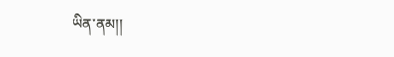ཡིན་ནམ།།